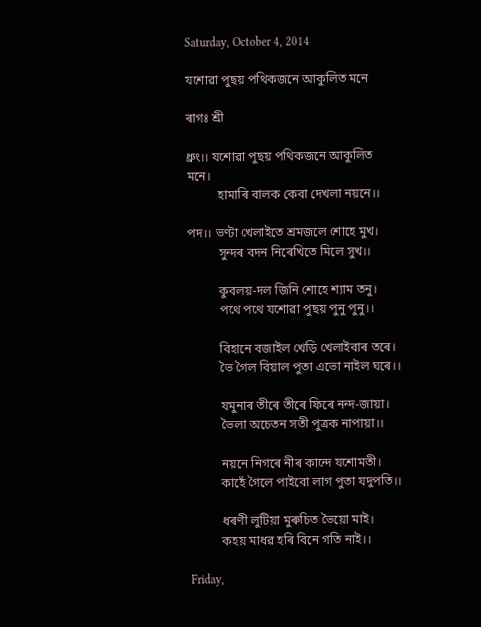Saturday, October 4, 2014

যশোৱা পুছয় পথিকজনে আকুলিত মনে

ৰাগঃ শ্ৰী

ধ্ৰুং।। যশোৱা পুছয় পথিকজনে আকুলিত মনে।
          হামাৰি বালক কেবা দেখলা নয়নে।।

পদ।। ভণ্টা খেলাইতে শ্ৰমজলে শোহে মুখ।
          সুন্দৰ বদন নিৰেখিতে মিলে সুখ।।

          কুবলয়-দল জিনি শোহে শ্যাম তনু।
          পথে পথে যশোৱা পুছয় পুনু পুনু।।

          বিহানে বজাইল খেড়ি খেলাইবাৰ তৰে।
          ভৈ গৈল বিয়াল পুতা এভো নাইল ঘৰে।।

          যমুনাৰ তীৰে তীৰে ফিৰে নন্দ-জায়া।
          ভৈলা অচেতন সতী পুত্ৰক নাপায়া।।

          নয়নে নিগৰে নীৰ কান্দে যশোমতী।
          কাহেঁ গৈলে পাইবো লাগ পুতা যদুপতি।।

          ধৰণী লুটিয়া মুৰুচিত ভৈয়ো মাই।
          কহয় মাধৱ হৰি বিনে গতি নাই।।

Friday,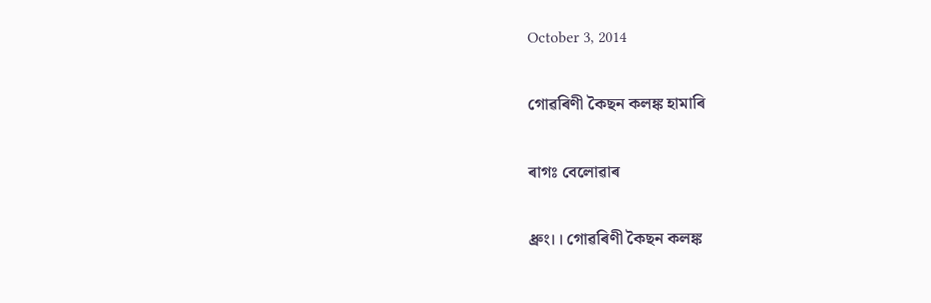October 3, 2014

গোৱৰিণী কৈছন কলঙ্ক হামাৰি

ৰাগঃ বেলোৱাৰ

ধ্ৰুং।। গোৱৰিণী কৈছন কলঙ্ক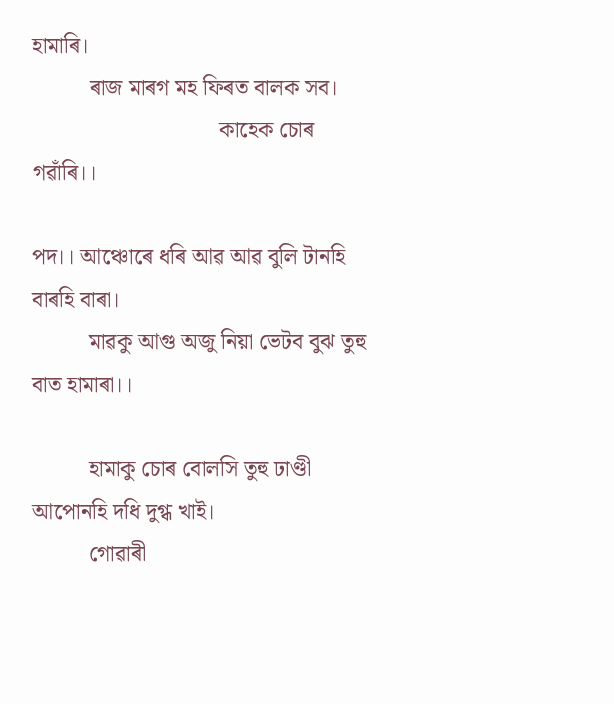হামাৰি।
          ৰাজ মাৰগ মহ ফিৰত বালক সব।
                                 কাহেক চোৰ গৱাঁৰি।।

পদ।। আঞ্চোৰে ধৰি আৱ আৱ বুলি টানহি বাৰহি বাৰা।
          মাৱকু আগু অজু নিয়া ভেটব বুঝ তুহু বাত হামাৰা।।

          হামাকু চোৰ বোলসি তুহু ঢাণ্ডী আপোনহি দধি দুগ্ধ খাই।
          গোৱাৰী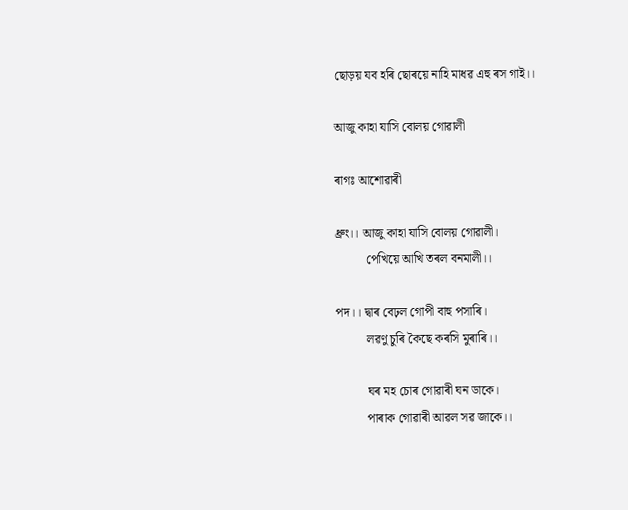ছোড়য় যব হৰি ছোৰয়ে নাহি মাধৱ এহু ৰস গাই।।

আজু কাহা যাসি বোলয় গোৱালী

ৰাগঃ আশোৱাৰী

ধ্ৰুং।। আজু কাহা যাসি বোলয় গোৱালী।
          পেখিয়ে আখি তৰল বনমালী।।

পদ।। দ্বাৰ বেঢ়ল গোপী বাহু পসাৰি।
          লৱণু চুৰি কৈছে কৰসি মুৰাৰি।।

          ঘৰ মহ চোৰ গোৱাৰী ঘন ডাকে।
          পাৰাক গোৱাৰী আৱল সৱ জাকে।।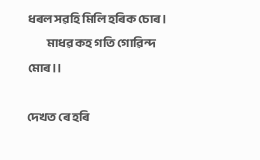ধৰল সৱহি মিলি হৰিক চোৰ।
          মাধৱ কহ গতি গোৱিন্দ মোৰ।।

দেখত ৰে হৰি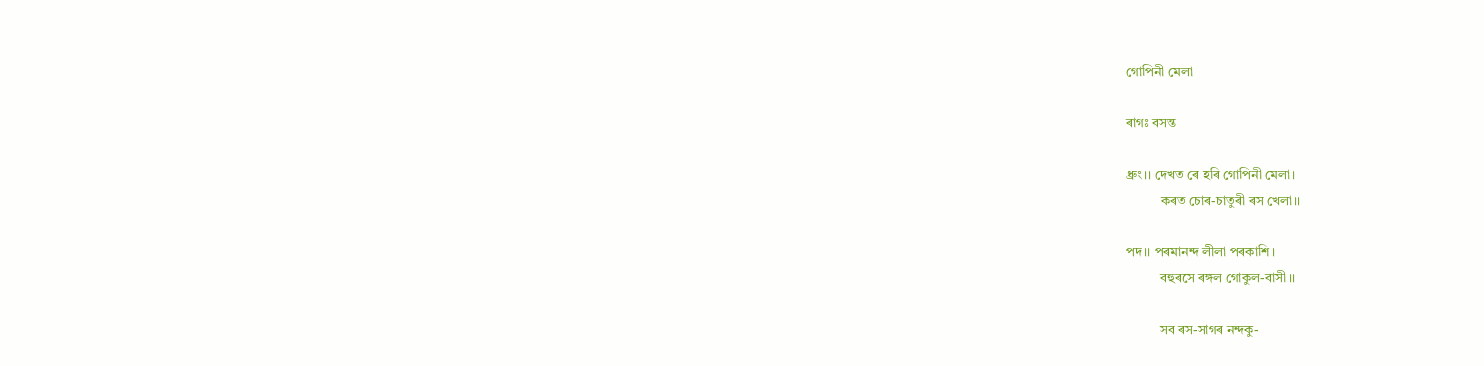গোপিনী মেলা

ৰাগঃ বসন্ত

ধ্ৰুং।। দেখত ৰে হৰি গোপিনী মেলা।
          কৰত চোৰ-চাতুৰী ৰস খেলা।।

পদ।। পৰমানন্দ লীলা পৰকাশি।
          বহুৰসে ৰঙ্গল গোকুল-বাসী।।

          সব ৰস-সাগৰ নন্দকু-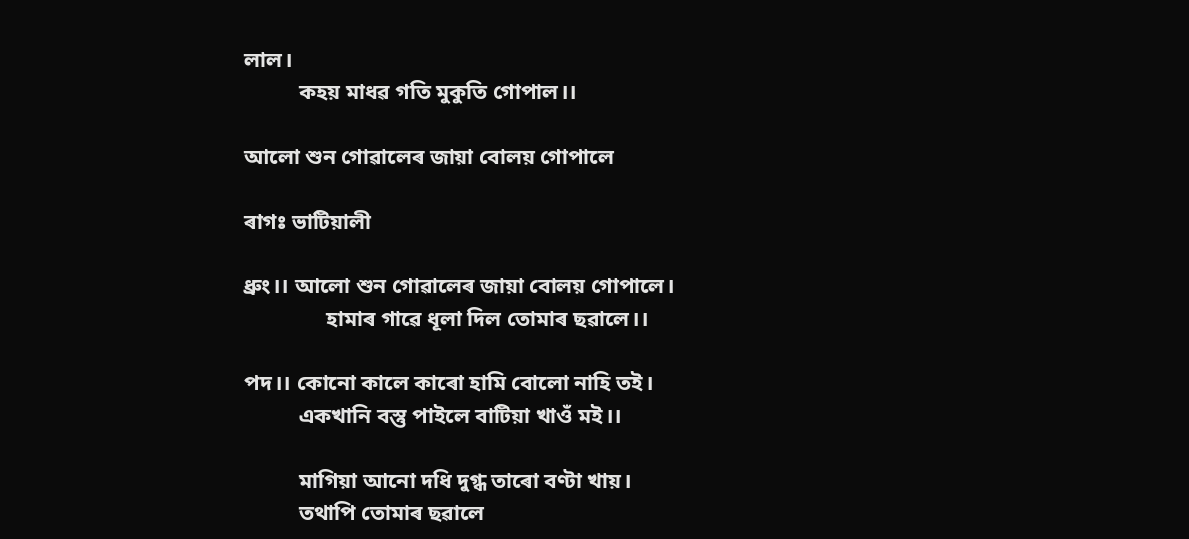লাল।
          কহয় মাধৱ গতি মুকুতি গোপাল।।

আলো শুন গোৱালেৰ জায়া বোলয় গোপালে

ৰাগঃ ভাটিয়ালী

ধ্ৰুং।। আলো শুন গোৱালেৰ জায়া বোলয় গোপালে।
               হামাৰ গাৱে ধূলা দিল তোমাৰ ছৱালে।।

পদ।। কোনো কালে কাৰো হামি বোলো নাহি তই।
          একখানি বস্তু পাইলে বাটিয়া খাওঁ মই।।

          মাগিয়া আনো দধি দুগ্ধ তাৰো বণ্টা খায়।
          তথাপি তোমাৰ ছৱালে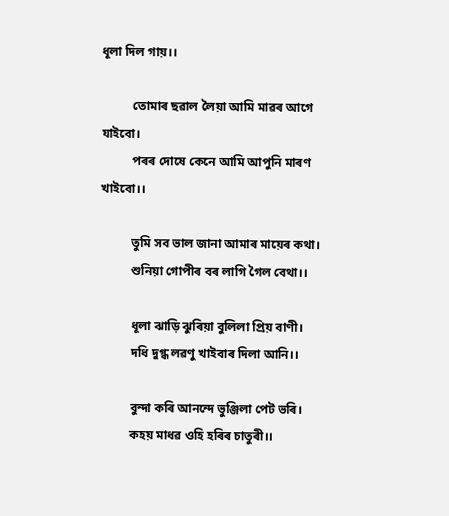ধূলা দিল গায়।।

          তোমাৰ ছৱাল লৈয়া আমি মাৱৰ আগে যাইবো।
          পৰৰ দোষে কেনে আমি আপুনি মাৰণ খাইবো।।

          তুমি সব ভাল জানা আমাৰ মায়েৰ কথা।
          শুনিয়া গোপীৰ বৰ লাগি গৈল বেথা।।

          ধূলা ঝাড়ি ঝুৰিয়া বুলিলা প্ৰিয় বাণী।
          দধি দুগ্ধ লৱণু খাইবাৰ দিলা আনি।।

          বুন্দা কৰি আনন্দে ভুঞ্জিলা পেট ভৰি।
          কহয় মাধৱ ওহি হৰিৰ চাতুৰী।।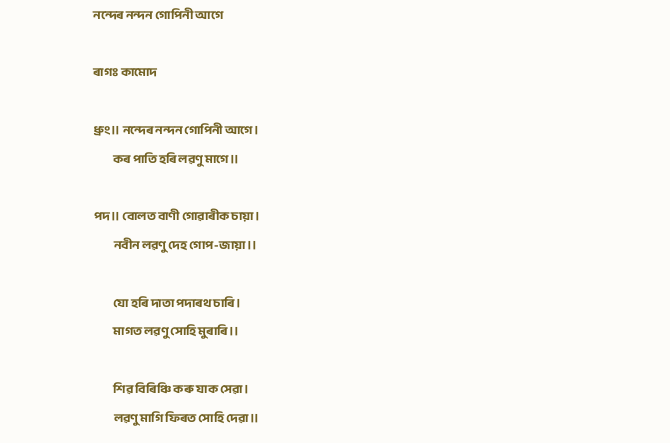নন্দেৰ নন্দন গোপিনী আগে

ৰাগঃ কামোদ

ধ্ৰুং।। নন্দেৰ নন্দন গোপিনী আগে।
          কৰ পাতি হৰি লৱণু মাগে।।

পদ।। বোলত বাণী গোৱাৰীক চায়া।
          নবীন লৱণু দেহ গোপ-জায়া।।

          যো হৰি দাতা পদাৰথ চাৰি।
          মাগত লৱণু সোহি মুৰাৰি।।

          শিৱ বিৰিঞ্চি কৰু যাক সেৱা।
          লৱণু মাগি ফিৰত সোহি দেৱা।।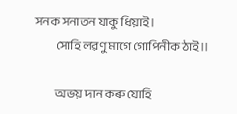সনক সনাতন যাকু ধিয়াই।
          সোহি লৱণু মাগে গোপিনীক ঠাই।।

          অভয় দান কৰু যোহি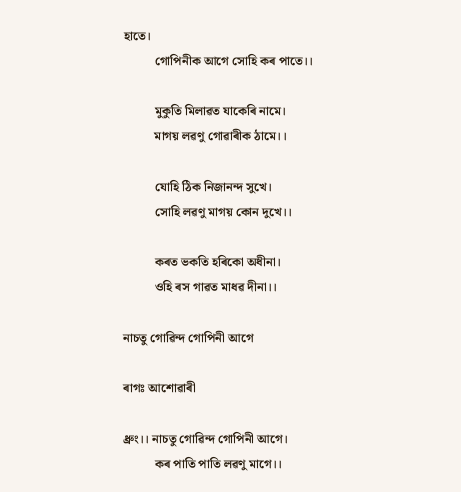হাতে।
          গোপিনীক আগে সোহি কৰ পাতে।।

          মুকুতি মিলাৱত যাকেৰি নামে।
          মাগয় লৱণু গোৱাৰীক ঠামে।।

          যোহি ঠিক নিজানন্দ সুখে।
          সোহি লৱণু মাগয় কোন দুখে।।

          কৰত ভকতি হৰিকো অধীনা।
          ওহি ৰস গাৱত মাধৱ দীনা।।

নাচতু গোৱিন্দ গোপিনী আগে

ৰাগঃ আশোৱাৰী

ধ্ৰুং।। নাচতু গোৱিন্দ গোপিনী আগে।
          কৰ পাতি পাতি লৱণু মাগে।।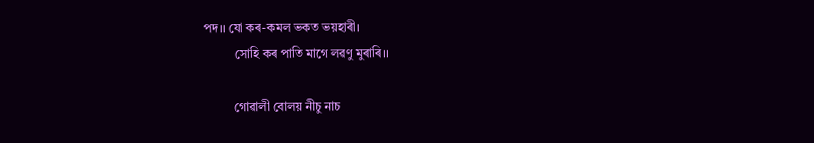পদ।। যো কৰ-কমল ভকত ভয়হাৰী।
          সোহি কৰ পাতি মাগে লৱণু মুৰাৰি।।

          গোৱালী বোলয় নীচু নাচ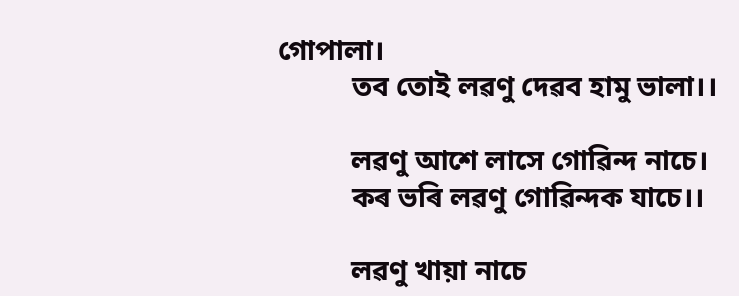গোপালা।
          তব তোই লৱণু দেৱব হামু ভালা।।

          লৱণু আশে লাসে গোৱিন্দ নাচে।
          কৰ ভৰি লৱণু গোৱিন্দক যাচে।।

          লৱণু খায়া নাচে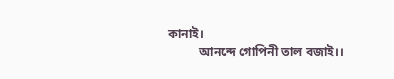কানাই।
          আনন্দে গোপিনী তাল বজাই।।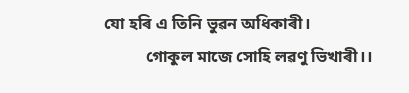যো হৰি এ তিনি ভুৱন অধিকাৰী।
          গোকুল মাজে সোহি লৱণু ভিখাৰী।।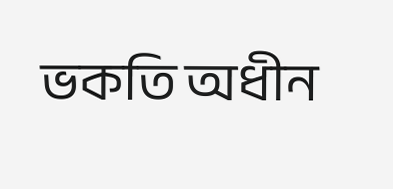ভকতি অধীন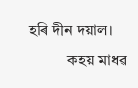হৰি দীন দয়াল।
          কহয় মাধৱ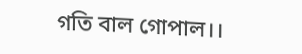গতি বাল গোপাল।।